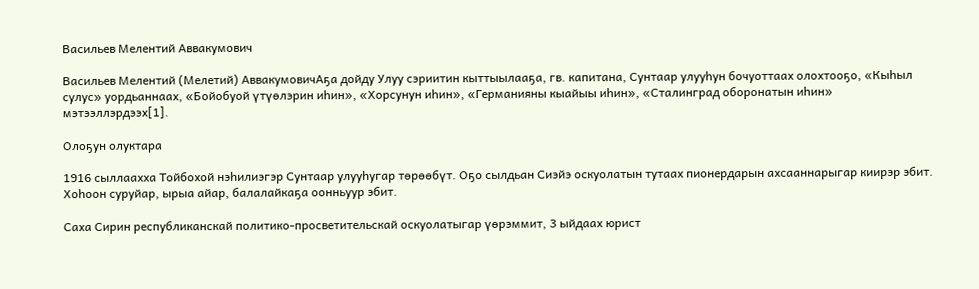Васильев Мелентий Аввакумович

Васильев Мелентий (Мелетий) АввакумовичАҕа дойду Улуу сэриитин кыттыылааҕа, гв. капитана, Сунтаар улууһун бочуоттаах олохтооҕо, «Кыһыл сулус» уордьаннаах, «Бойобуой үтүөлэрин иһин», «Хорсунун иһин», «Германияны кыайыы иһин», «Сталинград оборонатын иһин» мэтээллэрдээх[1].

Олоҕун олуктара

1916 сыллаахха Тойбохой нэһилиэгэр Сунтаар улууһугар төрөөбүт. Оҕо сылдьан Сиэйэ оскуолатын тутаах пионердарын ахсааннарыгар киирэр эбит. Хоһоон суруйар, ырыа айар, балалайкаҕа оонньуур эбит.

Саха Сирин республиканскай политико-просветительскай оскуолатыгар үөрэммит, 3 ыйдаах юрист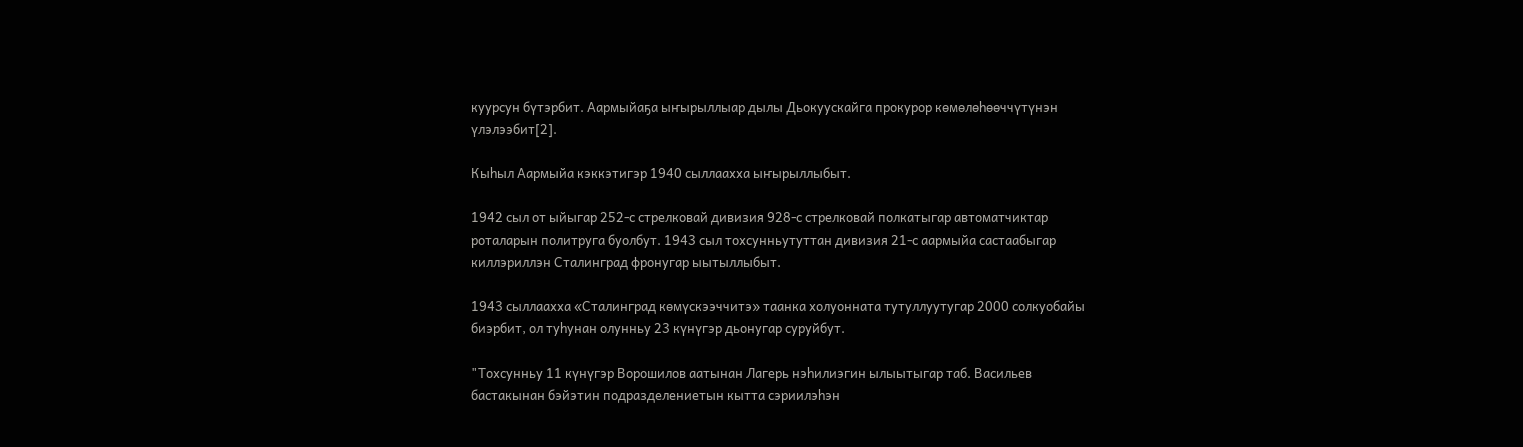куурсун бүтэрбит. Аармыйаҕа ыҥырыллыар дылы Дьокуускайга прокурор көмөлөһөөччүтүнэн үлэлээбит[2].

Кыһыл Аармыйа кэккэтигэр 1940 сыллаахха ыҥырыллыбыт.

1942 сыл от ыйыгар 252-с стрелковай дивизия 928-с стрелковай полкатыгар автоматчиктар роталарын политруга буолбут. 1943 сыл тохсунньутуттан дивизия 21-с аармыйа састаабыгар киллэриллэн Сталинград фронугар ыытыллыбыт.

1943 сыллаахха «Сталинград көмүскээччитэ» таанка холуонната тутуллуутугар 2000 солкуобайы биэрбит, ол туһунан олунньу 23 күнүгэр дьонугар суруйбут.

"Тохсунньу 11 күнүгэр Ворошилов аатынан Лагерь нэһилиэгин ылыытыгар таб. Васильев бастакынан бэйэтин подразделениетын кытта сэриилэһэн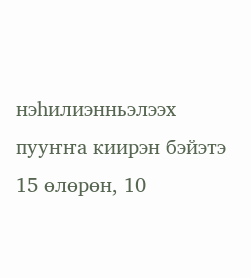нэһилиэнньэлээх пууҥҥа киирэн бэйэтэ 15 өлөрөн, 10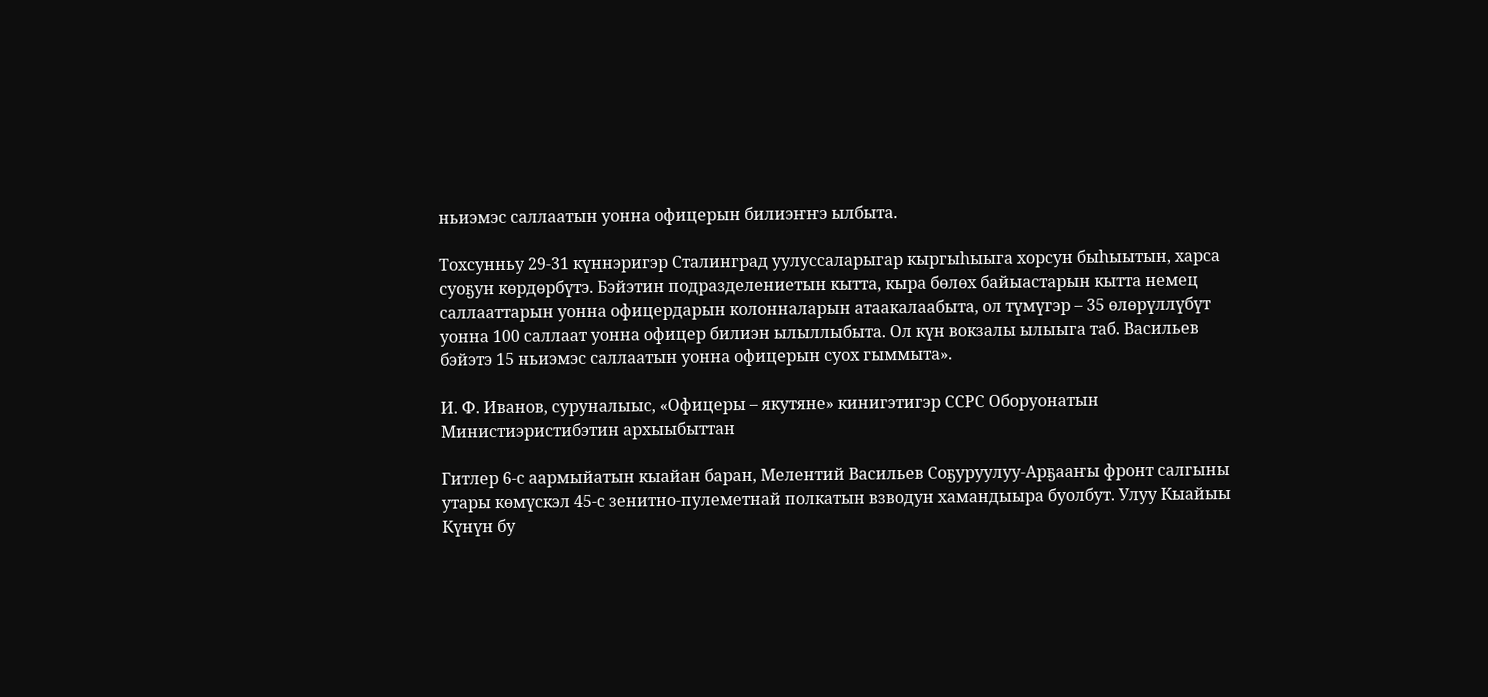ньиэмэс саллаатын уонна офицерын билиэҥҥэ ылбыта.

Тохсунньу 29-31 күннэригэр Сталинград уулуссаларыгар кыргыһыыга хорсун быһыытын, харса суоҕун көрдөрбүтэ. Бэйэтин подразделениетын кытта, кыра бөлөх байыастарын кытта немец саллааттарын уонна офицердарын колонналарын атаакалаабыта, ол түмүгэр – 35 өлөрүллүбүт уонна 100 саллаат уонна офицер билиэн ылыллыбыта. Ол күн вокзалы ылыыга таб. Васильев бэйэтэ 15 ньиэмэс саллаатын уонна офицерын суох гыммыта».

И. Ф. Иванов, суруналыыс, «Офицеры – якутяне» кинигэтигэр ССРС Оборуонатын Министиэристибэтин архыыбыттан

Гитлер 6-с аармыйатын кыайан баран, Мелентий Васильев Соҕуруулуу-Арҕааҥы фронт салгыны утары көмүскэл 45-с зенитно-пулеметнай полкатын взводун хамандыыра буолбут. Улуу Кыайыы Күнүн бу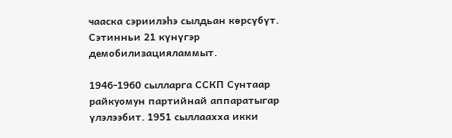чааска сэриилэһэ сылдьан көрсүбүт. Сэтинньи 21 күнүгэр демобилизацияламмыт.

1946-1960 сылларга ССКП Сунтаар райкуомун партийнай аппаратыгар үлэлээбит. 1951 сыллаахха икки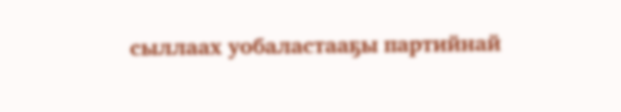сыллаах уобаластааҕы партийнай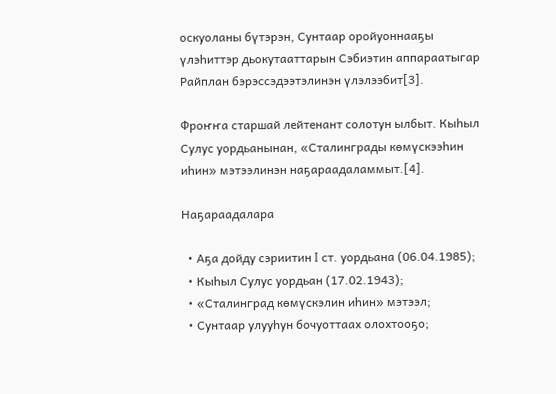оскуоланы бүтэрэн, Сунтаар оройуоннааҕы үлэһиттэр дьокутааттарын Сэбиэтин аппараатыгар Райплан бэрэссэдээтэлинэн үлэлээбит[3].

Фроҥҥа старшай лейтенант солотун ылбыт. Кыһыл Сулус уордьанынан, «Сталинграды көмүскээһин иһин» мэтээлинэн наҕараадаламмыт.[4].

Наҕараадалара

  • Аҕа дойду сэриитин I ст. уордьана (06.04.1985);
  • Кыһыл Сулус уордьан (17.02.1943);
  • «Сталинград көмүскэлин иһин» мэтээл;
  • Сунтаар улууһун бочуоттаах олохтооҕо;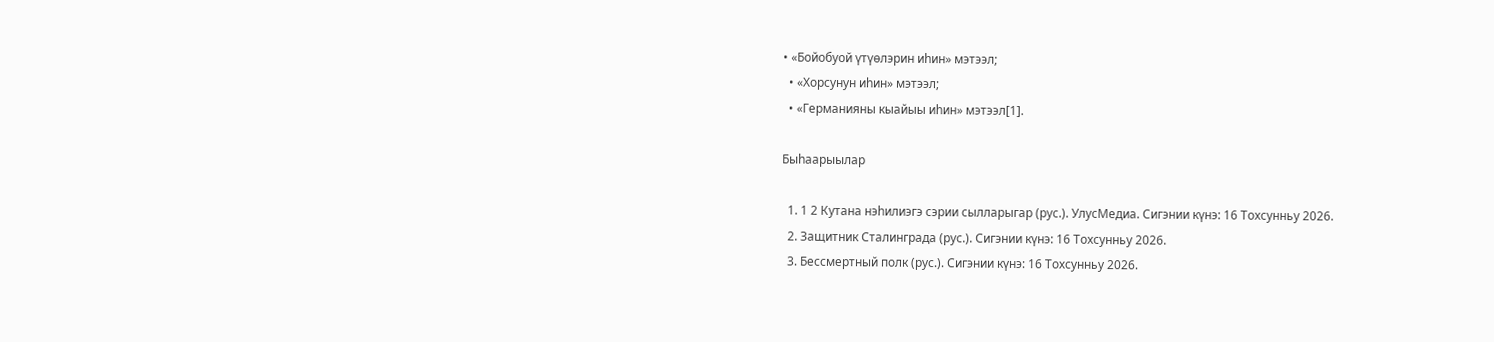• «Бойобуой үтүөлэрин иһин» мэтээл;
  • «Хорсунун иһин» мэтээл;
  • «Германияны кыайыы иһин» мэтээл[1].

Быһаарыылар

  1. 1 2 Кутана нэһилиэгэ сэрии сылларыгар (рус.). УлусМедиа. Сигэнии күнэ: 16 Тохсунньу 2026.
  2. Защитник Сталинграда (рус.). Сигэнии күнэ: 16 Тохсунньу 2026.
  3. Бессмертный полк (рус.). Сигэнии күнэ: 16 Тохсунньу 2026.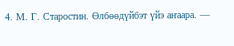4. М. Г. Старостин. Өлбөөдүйбэт үйэ аҥаара. —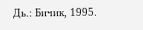Дь.: Бичик, 1995.